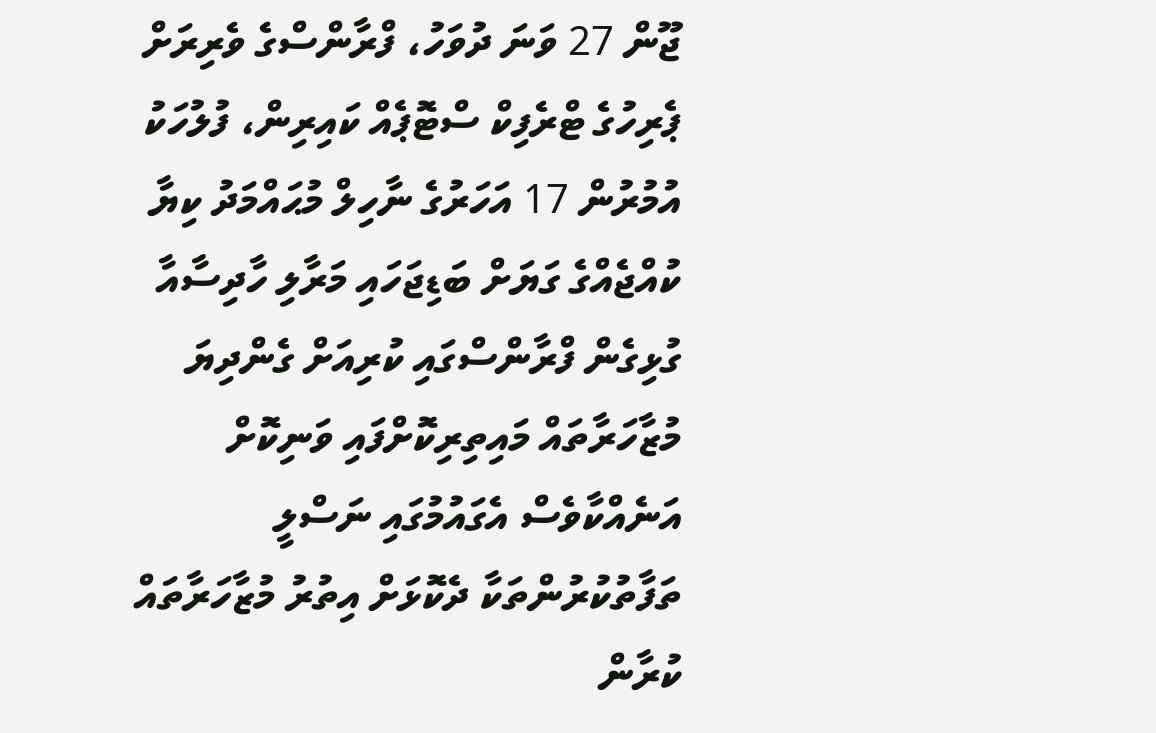ޖޫން 27 ވަނަ ދުވަހު، ފްރާންސްގެ ވެރިރަށް ޕެރިހުގެ ޓްރެފިކް ސްޓޮޕެއް ކައިރިން، ފުލުހަކު އުމުރުން 17 އަހަރުގެ ނާހިލް މުޙައްމަދު ކިޔާ ކުއްޖެއްގެ ގަޔަށް ބަޑިޖަހައި މަރާލި ހާދިސާއާ ގުޅިގެން ފްރާންސްގައި ކުރިއަށް ގެންދިޔަ މުޒާހަރާތައް މައިތިރިކޮށްފައި ވަނިކޮށް އަނެއްކާވެސް އެގައުމުގައި ނަސްލީ ތަފާތުކުރުންތަކާ ދެކޮޅަށް އިތުރު މުޒާހަރާތައް ކުރާން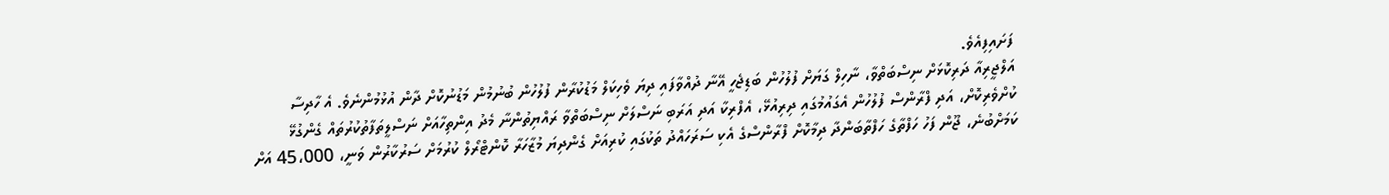ފަށައިފިއެވެ.
އަލްޖީރިއާ ދަރިކޮޅަށް ނިސްބަތްވާ، ނާހިލް ގަޔަށް ފުލުހުން ބަޑިޖެހީ އޭނާ ދުއްވާފައި ދިޔަ ވެހިކަލް މަޑުކުރާން ފުލުހުން ބުނުމުން މަޑުނުކޮށް ދާން އުޅުމުންނެވެ. އެ ހާދިސާ ކުށްވެރިކޮށް، އަދި ފްރާންސް ފުލުހުން އެގައުމުގައި ދިރިއުޅޭ، އެފްރިކާ އަދި އަރަބި ނަސްލަށް ނިސްބަތްވާ ރައްޔިތުންނާ މެދު އިންތިހާއަށް ނަސްލީތަފާތުކުރުތައް ގެންގުޅޭ ކަމަށްބުނެ، ޖޫން ފަހު ހަފްތާގެ ހަފްތާބަންދާ ދިމާކޮށް ފްރާންސްގެ އެކި ސަރަހައްދު ތަކުގައި ކުރިއަށް ގެންދިޔަ މުޒާހަރާ ކޮންޓްރޯލް ކުރުމަށް ސަރުކާރުން ވަނީ، 45،000 އަށް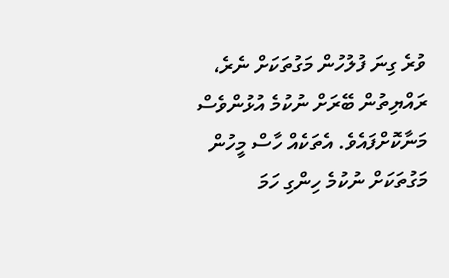ވުރެ ގިނަ ފުލުހުން މަގުތަކަށް ނެރެ، ރައްޔިތުން ބޭރަށް ނުކުމެ އުޅުންވެސް މަނާކޮށްފައެވެ. އެތަކެއް ހާސް މީހުން މަގުތަކަށް ނުކުމެ ހިންގި ހަމަ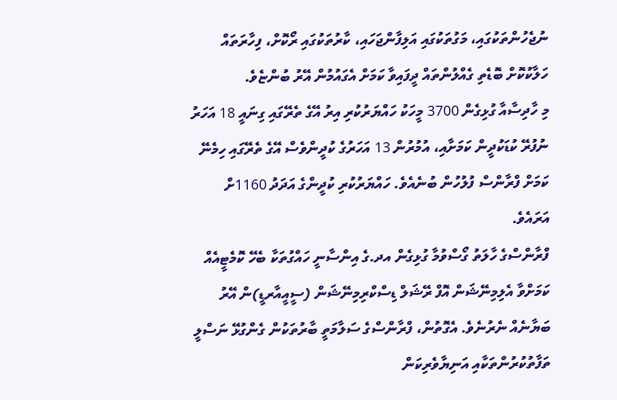ނުޖެހުންތަކުގައި، މަގުތަކުގައި އަލިފާންޖަހައި، ކާރުތަކުގައި ރޯކޮށް، ފިހާރަތައް ހަލާކުކޮށް ބޮޑެތި ގެއްލުންތައް ދީފައިވާ ކަމަށް އެގައުމުން އޭރު ބުންޏެވެ.
މި ހާދިސާއާ ގުޅިގެން 3700 މީހަކު ހައްޔަރުކުރި އިރު އޭގެ ތެރޭގައި ގިނައީ 18 އަހަރު ނުފުރޭ ކުޑަކުދީން ކަމަށާއި، އުމުރުން 13 އަހަރުގެ ކުދީންވެސް އޭގެ ތެރޭގައި ހިމެނޭ ކަމަށް ފްރާންސް ފުލުހުން ބުނެއެވެ. ހައްޔަރުކުރި ކުދީންގެ އަދަދު 1160ށް އަރައެވެ.
ފްރާންސްގެ ހާލަތު ގޯސްވުމާ ގުޅިގެން އދ.ގެ އިންސާނީ ހައްގުތަކާ ބެހޭ ކޮމެޓީއެއް ކަމަށްވާ އެލިމިނޭޝަން އޮފް ރޭޝަލް ޑިސްކްރިމިނޭޝަން (ސީއީއާރޑީ)ން އޭރު ބަޔާނެއް ނެރުނެވެ. އެގޮތުން، ފްރާންސްގެ ސަލާމަތީ ބާރުތަކުން ގެންގުޅޭ ނަސްލީ ތަފާތުކުރުންތަކާއި އަނިޔާވެރިކަން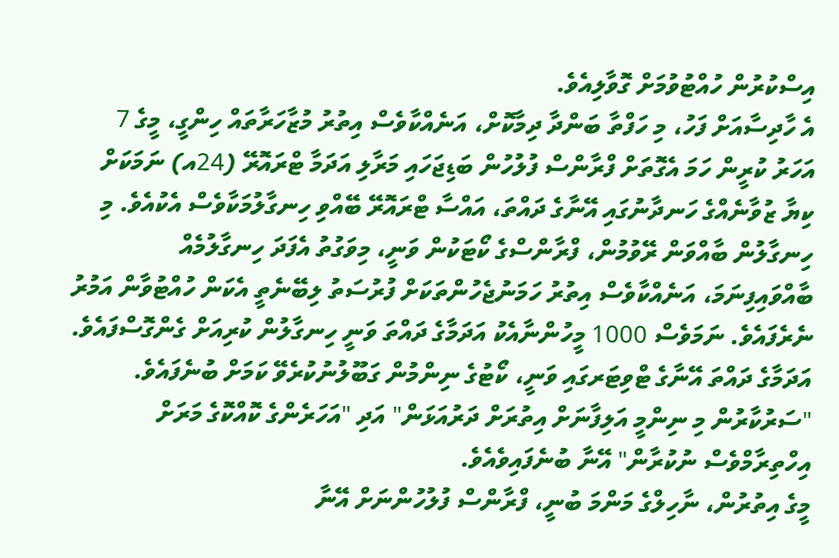އިސްކުރުން ހުއްޓުވުމަށް ގޮވާލިއެވެ.
އެ ހާދިސާއަށް ފަހު، މި ހަފްތާ ބަންދާ ދިމާކޮށް، އަނެއްކާވެސް އިތުރު މުޒާހަރާތައް ހިންގީ، މީގެ 7 އަހަރު ކުރީން ހަމަ އެގޮތަށް ފްރާންސް ފުލުހުން ބަޑިޖަހައި މަރާލި އަދަމާ ޓްރައޮރޭ (24އ) ނަމަކަށް ކިޔާ ޒުވާނެއްގެ ހަނދާނުގައި އޭނާގެ ދައްތަ، އައްސާ ޓްރައޮރޭ ބޭއްވި ހިނގާލުމަކާވެސް އެކުއެވެ. މި ހިނގާލުން ބާއްވަން ރޭވުމުން، ފްރާންސްގެ ކޯޓަކުން ވަނީ، މިވަގުތު އެފަދަ ހިނގާލުމެއް ބާއްވައިފިނަމަ، އަނެއްކާވެސް އިތުރު ހަމަނުޖެހުންތަކަށް ފުރުސަތު ލިބޭނެތީ އެކަން ހުއްޓުވާން އަމުރު ނެރެފައެވެ. ނަމަވެސް 1000 މީހުންނާއެކު އަދަމާގެ ދައްތަ ވަނީ ހިނގާލުން ކުރިއަށް ގެންގޮސްފައެވެ.
އަދަމާގެ ދައްތަ އޭނާގެ ޓްވިޓަރގައި ވަނީ، ކޯޓުގެ ނިންމުން ގަބޫލުނުކުރެވޭ ކަމަށް ބުނެފައެވެ. "ސަރުކާރުން މި ނިންމީ އަލިފާނަށް އިތުރަށް ދަރުއަޅަން" އަދި "އަހަރެންގެ ކޮއްކޮގެ މަރަށް އިހްތިރާމްވެސް ނުކުރާން" އޭނާ ބުނެފައިވެއެވެ.
މީގެ އިތުރުން، ނާހިލްގެ މަންމަ ބުނީ، ފްރާންސް ފުލުހުންނަށް އޭނާ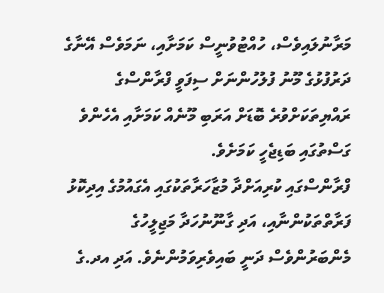މަރާނުލައިވެސް، ހުއްޓުވުނީސް ކަމަށާއި، ނަމަވެސް އޭނާގެ ދަރުފުޅުގެ މޫނު ފުލުހުންނަށް ސިފަވީ ފްރާންސްގެ ރައްޔިތަކަށްވުރެ ބޮޑަށް އަރަބި މޫނެއް ކަމަށާއި އެހެންވެ ގަސްތުގައި ބަޑިޖެހީ ކަމަށެވެ.
ފްރާންސްގައި ކުރިއަށްދާ މުޒާހަރާތަކުގައި އެގައުމުގެ އިދިކޮޅު ފަރާތްތަކުންނާއި، އަދި ގާނޫނުހަދާ މަޖިލީހުގެ މެންބަރުންވެސް ދަނީ ބައިވެރިވަމުންނެވެ. އަދި އދ.ގެ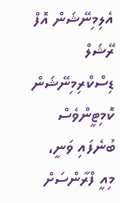އެލިމިނޭޝަން އޮފް ރޭޝަލް ޑިސްކްރިމިނޭޝަން ކޮމިޓީންވެސް ބުނެފައި ވަނީ، މިއީ ފްރާންސަށް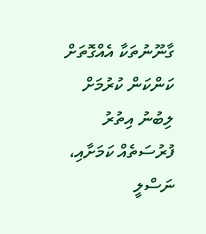ގާނޫނުތަކާ އެއްގޮތަށް ކަންކަން ކުރުމަށް ލިބުނު އިތުރު ފުރުސަތެއް ކަމަށާއި، ނަސްލީ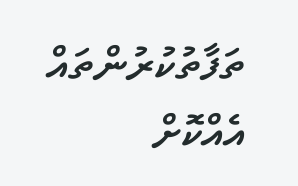ތަފާތުކުރުންތައް އެއްކޮށް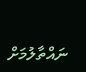ނައްތާލުމަށް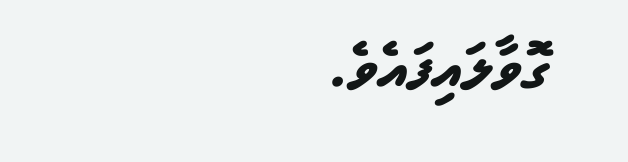ގޮވާލައިފައެވެ.